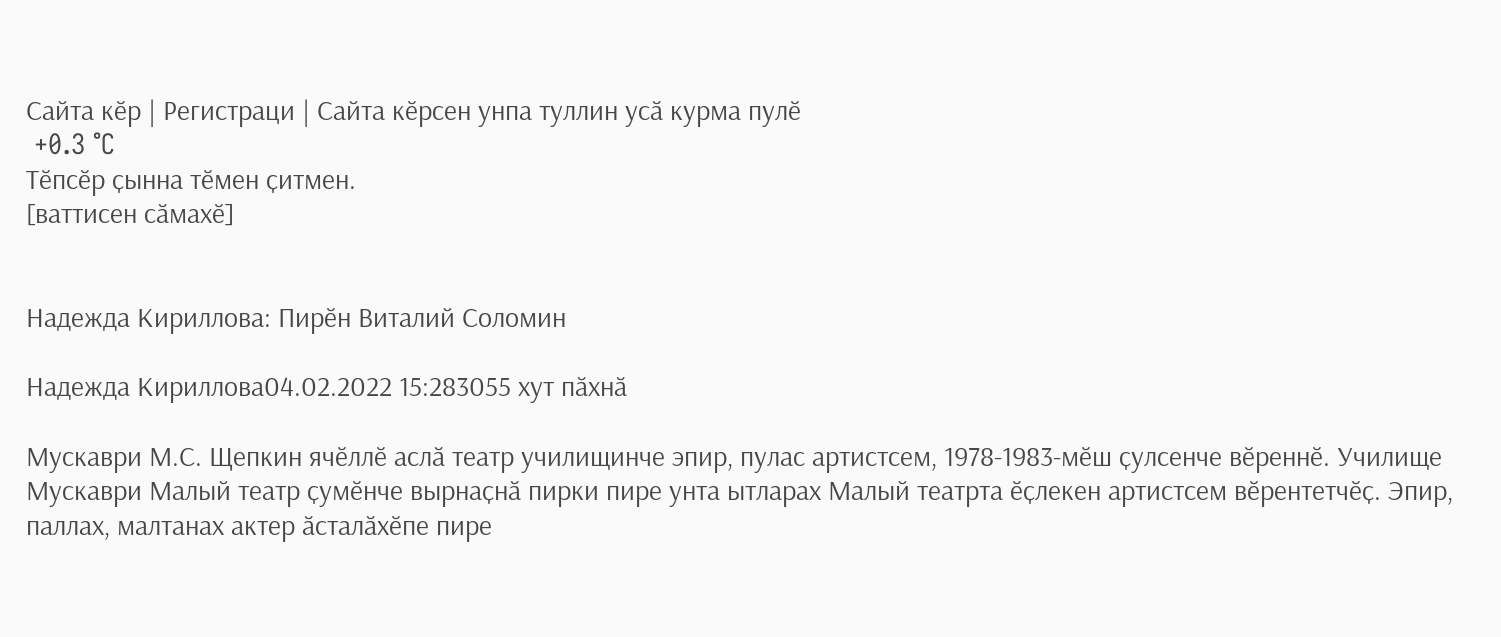Сайта кӗр | Регистраци | Сайта кӗрсен унпа туллин усӑ курма пулӗ
 +0.3 °C
Тӗпсӗр ҫынна тӗмен ҫитмен.
[ваттисен сӑмахӗ]


Надежда Кириллова: Пирӗн Виталий Соломин

Надежда Кириллова04.02.2022 15:283055 хут пӑхнӑ

Мускаври М.С. Щепкин ячӗллӗ аслӑ театр училищинче эпир, пулас артистсем, 1978-1983-мӗш ҫулсенче вӗреннӗ. Училище Мускаври Малый театр ҫумӗнче вырнаҫнӑ пирки пире унта ытларах Малый театрта ӗҫлекен артистсем вӗрентетчӗҫ. Эпир, паллах, малтанах актер ӑсталӑхӗпе пире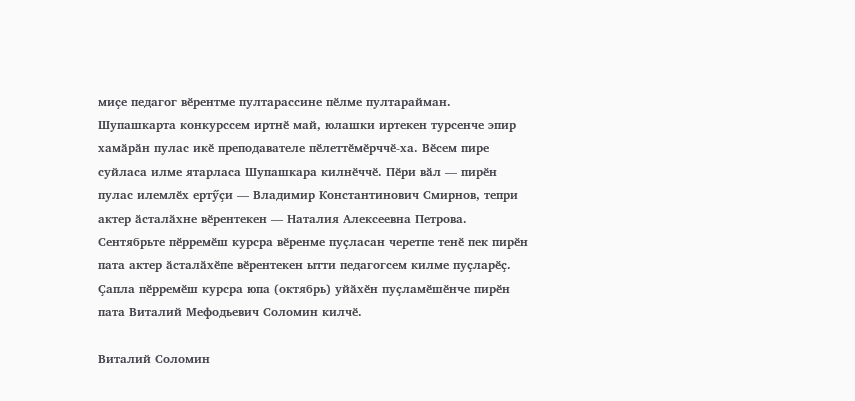миҫе педагог вӗрентме пултарассине пӗлме пултарайман. Шупашкарта конкурссем иртнӗ май, юлашки иртекен турсенче эпир хамӑрӑн пулас икӗ преподавателе пӗлеттӗмӗрччӗ-ха. Вӗсем пире суйласа илме ятарласа Шупашкара килнӗччӗ. Пӗри вӑл — пирӗн пулас илемлӗх ертӳҫи — Владимир Константинович Смирнов, тепри актер ӑсталӑхне вӗрентекен — Наталия Алексеевна Петрова. Сентябрьте пӗрремӗш курсра вӗренме пуҫласан черетпе тенӗ пек пирӗн пата актер ӑсталӑхӗпе вӗрентекен ытти педагогсем килме пуҫларӗҫ. Ҫапла пӗрремӗш курсра юпа (октябрь) уйӑхӗн пуҫламӗшӗнче пирӗн пата Виталий Мефодьевич Соломин килчӗ.

Виталий Соломин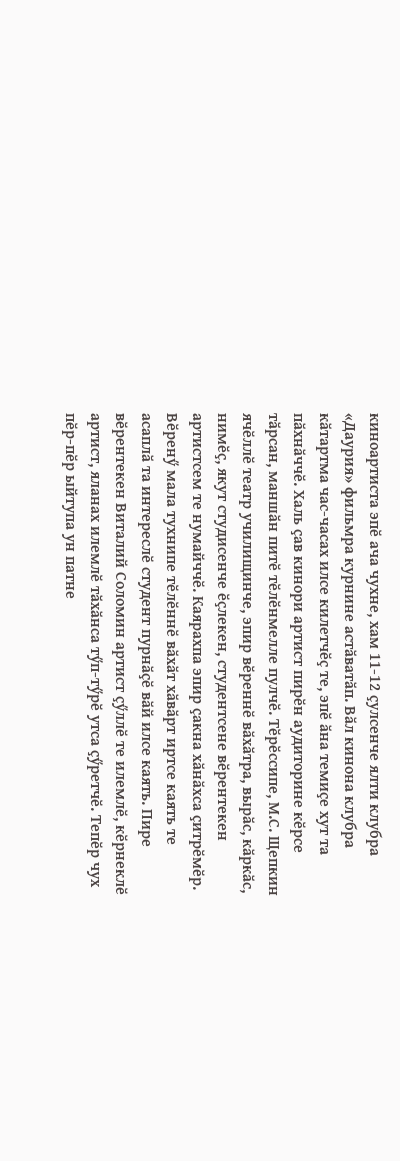киноартиста эпӗ ача чухне, хам 11-12 ҫулсенче ялти клубра «Даурия» фильмра курнине астӑватӑп. Вӑл кинона клубра кӑтартма час-часах илсе килетчӗҫ те, эпӗ ӑна темиҫе хут та пӑхнӑччӗ. Халь ҫав кинори артист пирӗн аудиторине кӗрсе тӑрсан, маншӑн питӗ тӗлӗнмелле пулчӗ. Тӗрӗссипе, М.С. Щепкин ячӗллӗ театр училищинче, эпир вӗреннӗ вӑхӑтра, вырӑс, кӑркӑс, нимӗҫ, якут студисенче ӗҫлекен, студентсене вӗрентекен артистсем те нумайччӗ. Каярахпа эпир ҫакна хӑнӑхса ҫитрӗмӗр. Вӗренӳ мала тухнипе тӗлӗннӗ вӑхӑт хӑвӑрт иртсе каять те асаплӑ та интереслӗ студент пурнӑҫӗ вӑй илсе каять. Пире вӗрентекен Виталий Соломин артист ҫӳллӗ те илемлӗ, кӗрнеклӗ артист, яланах илемлӗ тӑхӑнса тӳп-тӳрӗ утса ҫӳретчӗ. Тепӗр чух пӗр-пӗр ыйтупа ун патне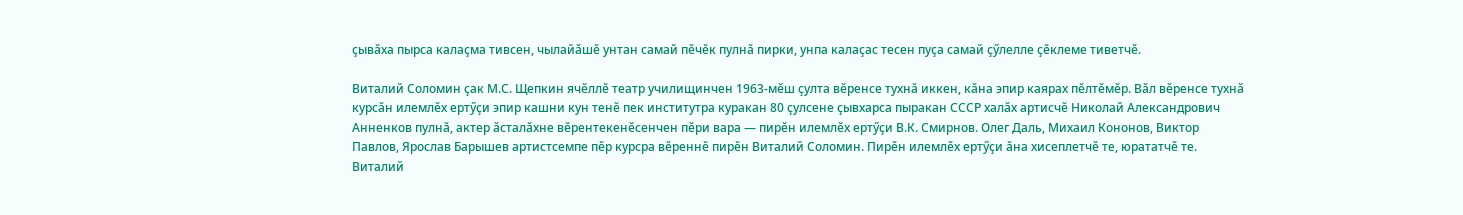ҫывӑха пырса калаҫма тивсен, чылайӑшӗ унтан самай пӗчӗк пулнӑ пирки, унпа калаҫас тесен пуҫа самай ҫӳлелле ҫӗклеме тиветчӗ.

Виталий Соломин ҫак М.С. Щепкин ячӗллӗ театр училищинчен 1963-мӗш ҫулта вӗренсе тухнӑ иккен, кӑна эпир каярах пӗлтӗмӗр. Вӑл вӗренсе тухнӑ курсӑн илемлӗх ертӳҫи эпир кашни кун тенӗ пек институтра куракан 80 ҫулсене ҫывхарса пыракан СССР халӑх артисчӗ Николай Александрович Анненков пулнӑ, актер ӑсталӑхне вӗрентекенӗсенчен пӗри вара — пирӗн илемлӗх ертӳҫи В.К. Смирнов. Олег Даль, Михаил Кононов, Виктор Павлов, Ярослав Барышев артистсемпе пӗр курсра вӗреннӗ пирӗн Виталий Соломин. Пирӗн илемлӗх ертӳҫи ӑна хисеплетчӗ те, юрататчӗ те. Виталий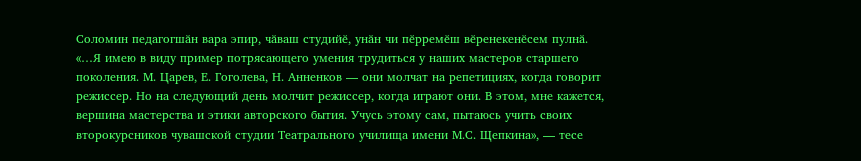Соломин педагогшӑн вара эпир, чӑваш студийӗ, унӑн чи пӗрремӗш вӗренекенӗсем пулнӑ. «…Я имею в виду пример потрясающего умения трудиться у наших мастеров старшего поколения. М. Царев, Е. Гоголева, Н. Анненков — они молчат на репетициях, когда говорит режиссер. Но на следующий день молчит режиссер, когда играют они. В этом, мне кажется, вершина мастерства и этики авторского бытия. Учусь этому сам, пытаюсь учить своих второкурсников чувашской студии Театрального училища имени М.С. Щепкина», — тесе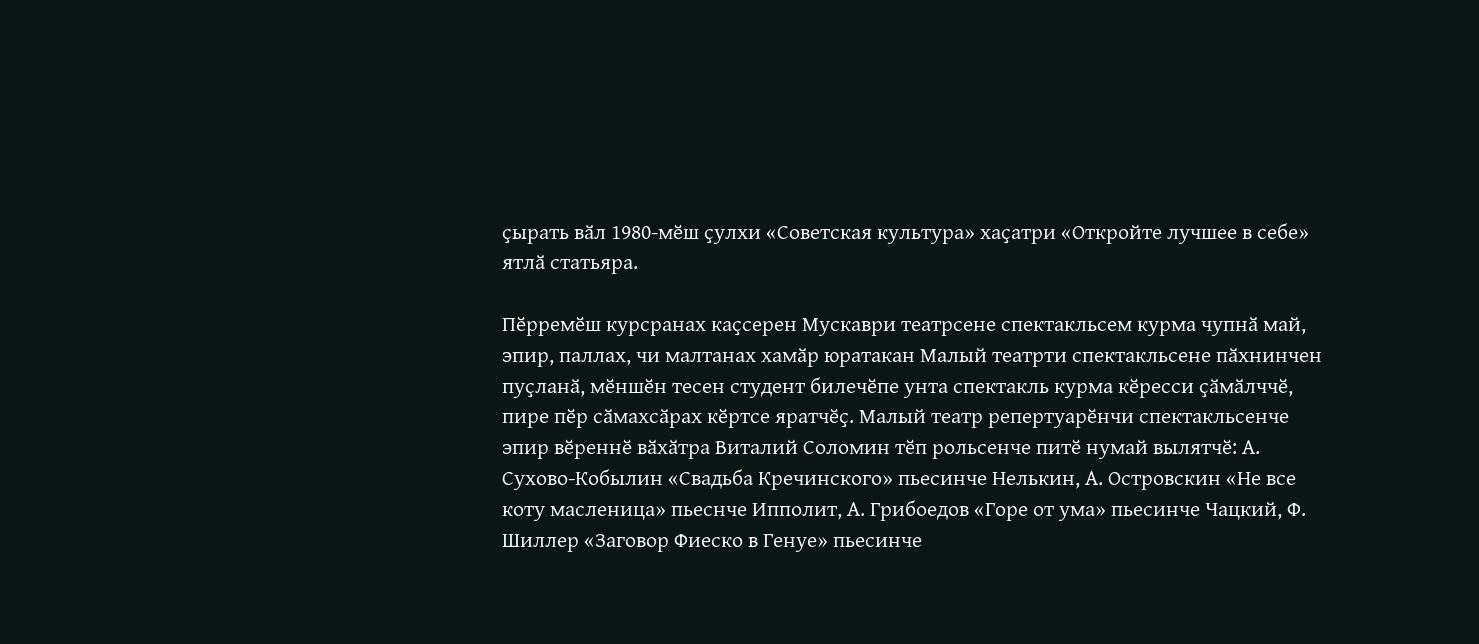ҫырать вӑл 1980-мӗш ҫулхи «Советская культура» хаҫатри «Откройте лучшее в себе» ятлӑ статьяра.

Пӗрремӗш курсранах каҫсерен Мускаври театрсене спектакльсем курма чупнӑ май, эпир, паллах, чи малтанах хамӑр юратакан Малый театрти спектакльсене пӑхнинчен пуҫланӑ, мӗншӗн тесен студент билечӗпе унта спектакль курма кӗресси ҫӑмӑлччӗ, пире пӗр сӑмахсӑрах кӗртсе яратчӗҫ. Малый театр репертуарӗнчи спектакльсенче эпир вӗреннӗ вӑхӑтра Виталий Соломин тӗп рольсенче питӗ нумай вылятчӗ: А. Сухово-Кобылин «Свадьба Кречинского» пьесинче Нелькин, А. Островскин «Не все коту масленица» пьеснче Ипполит, А. Грибоедов «Горе от ума» пьесинче Чацкий, Ф. Шиллер «Заговор Фиеско в Генуе» пьесинче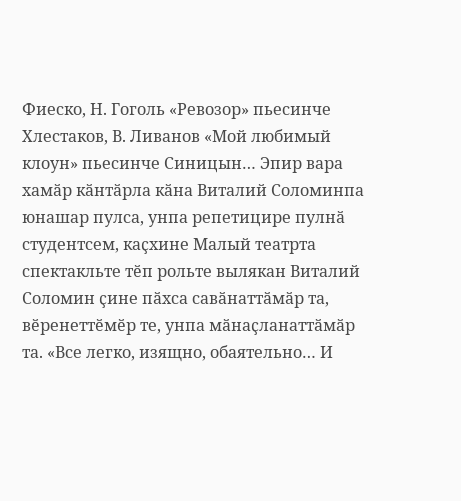Фиеско, Н. Гоголь «Ревозор» пьесинче Хлестаков, В. Ливанов «Мой любимый клоун» пьесинче Синицын… Эпир вара хамӑр кӑнтӑрла кӑна Виталий Соломинпа юнашар пулса, унпа репетицире пулнӑ студентсем, каҫхине Малый театрта спектакльте тӗп рольте вылякан Виталий Соломин ҫине пӑхса савӑнаттӑмӑр та, вӗренеттӗмӗр те, унпа мӑнаҫланаттӑмӑр та. «Все легко, изящно, обаятельно… И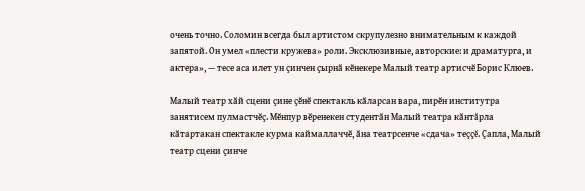очень точно. Соломин всегда был артистом скрупулезно внимательным к каждой запятой. Он умел «плести кружева» роли. Эксклюзивные, авторские: и драматурга, и актера», — тесе аса илет ун ҫинчен ҫырнӑ кӗнекере Малый театр артисчӗ Борис Клюев.

Малый театр хӑй сцени ҫине ҫӗнӗ спектакль кӑларсан вара, пирӗн институтра занятисем пулмастчӗҫ. Мӗнпур вӗренекен студентӑн Малый театра кӑнтӑрла кӑтартакан спектакле курма каймаллаччӗ, ӑна театрсенче «сдача» теҫҫӗ. Ҫапла, Малый театр сцени ҫинче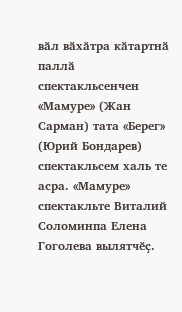вӑл вӑхӑтра кӑтартнӑ паллӑ спектакльсенчен «Мамуре» (Жан Сарман) тата «Берег» (Юрий Бондарев) спектакльсем халь те асра. «Мамуре» спектакльте Виталий Соломинпа Елена Гоголева вылятчӗҫ.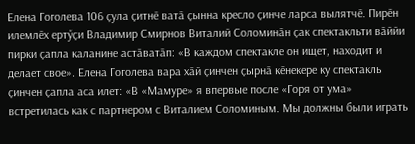Елена Гоголева 106 ҫула ҫитнӗ ватӑ ҫынна кресло ҫинче ларса вылятчӗ. Пирӗн илемлӗх ертӳҫи Владимир Смирнов Виталий Соломинӑн ҫак спектакльти вӑййи пирки ҫапла каланине астӑватӑп: «В каждом спектакле он ищет, находит и делает свое». Елена Гоголева вара хӑй ҫинчен ҫырнӑ кӗнекере ку спектакль ҫинчен ҫапла аса илет: «В «Мамуре» я впервые после «Горя от ума» встретилась как с партнером с Виталием Соломиным. Мы должны были играть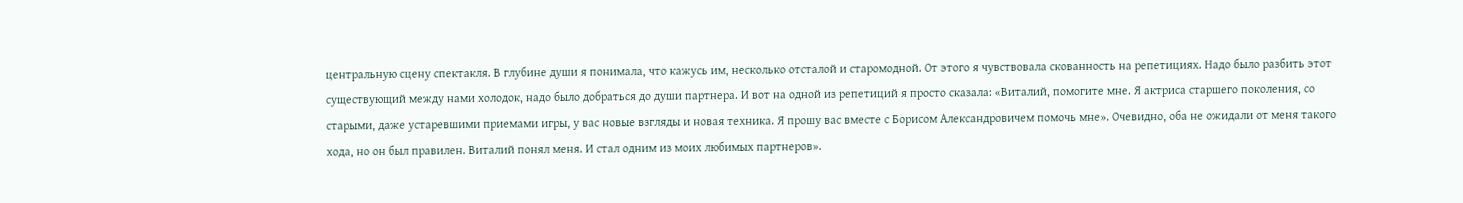центральную сцену спектакля. В глубине души я понимала, что кажусь им, несколько отсталой и старомодной. От этого я чувствовала скованность на репетициях. Надо было разбить этот существующий между нами холодок, надо было добраться до души партнера. И вот на одной из репетиций я просто сказала: «Виталий, помогите мне. Я актриса старшего поколения, со старыми, даже устаревшими приемами игры, у вас новые взгляды и новая техника. Я прошу вас вместе с Борисом Александровичем помочь мне». Очевидно, оба не ожидали от меня такого хода, но он был правилен. Виталий понял меня. И стал одним из моих любимых партнеров».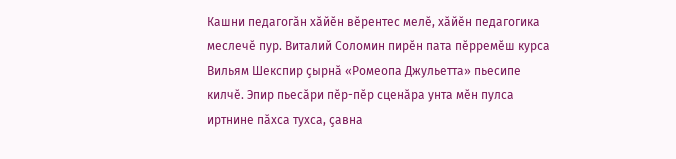Кашни педагогӑн хӑйӗн вӗрентес мелӗ, хӑйӗн педагогика меслечӗ пур. Виталий Соломин пирӗн пата пӗрремӗш курса Вильям Шекспир ҫырнӑ «Ромеопа Джульетта» пьесипе килчӗ. Эпир пьесӑри пӗр-пӗр сценӑра унта мӗн пулса иртнине пӑхса тухса, ҫавна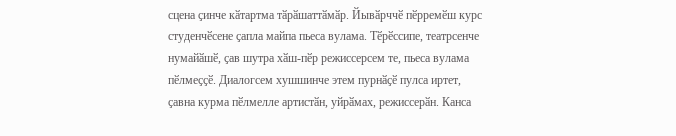сцена ҫинче кӑтартма тӑрӑшаттӑмӑр. Йывӑрччӗ пӗрремӗш курс студенчӗсене ҫапла майпа пьеса вулама. Тӗрӗссипе, театрсенче нумайӑшӗ, ҫав шутра хӑш-пӗр режиссерсем те, пьеса вулама пӗлмеҫҫӗ. Диалогсем хушшинче этем пурнӑҫӗ пулса иртет, ҫавна курма пӗлмелле артистӑн, уйрӑмах, режиссерӑн. Канса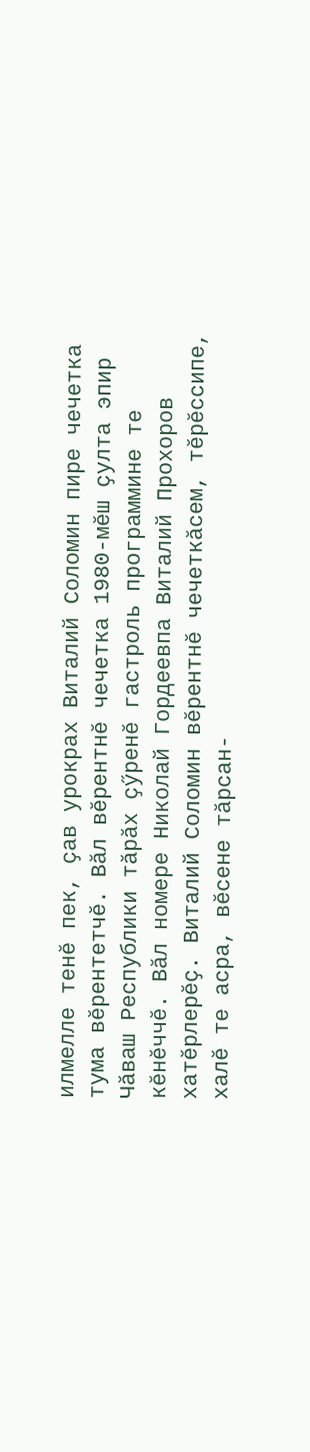илмелле тенӗ пек, ҫав урокрах Виталий Соломин пире чечетка тума вӗрентетчӗ. Вӑл вӗрентнӗ чечетка 1980-мӗш ҫулта эпир Чӑваш Республики тӑрӑх ҫӳренӗ гастроль программине те кӗнӗччӗ. Вӑл номере Николай Гордеевпа Виталий Прохоров хатӗрлерӗҫ. Виталий Соломин вӗрентнӗ чечеткӑсем, тӗрӗссипе, халӗ те асра, вӗсене тӑрсан-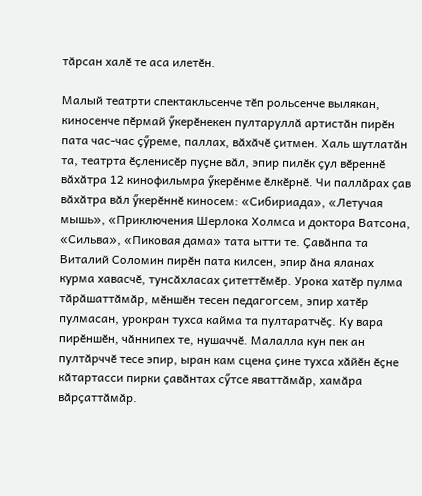тӑрсан халӗ те аса илетӗн.

Малый театрти спектакльсенче тӗп рольсенче вылякан, киносенче пӗрмай ӳкерӗнекен пултаруллӑ артистӑн пирӗн пата час-час ҫӳреме, паллах, вӑхӑчӗ ҫитмен. Халь шутлатӑн та, театрта ӗҫленисӗр пуҫне вӑл, эпир пилӗк ҫул вӗреннӗ вӑхӑтра 12 кинофильмра ӳкерӗнме ӗлкӗрнӗ. Чи паллӑрах ҫав вӑхӑтра вӑл ӳкерӗннӗ киносем: «Сибириада», «Летучая мышь», «Приключения Шерлока Холмса и доктора Ватсона, «Сильва», «Пиковая дама» тата ытти те. Ҫавӑнпа та Виталий Соломин пирӗн пата килсен, эпир ӑна яланах курма хавасчӗ, тунсӑхласах ҫитеттӗмӗр. Урока хатӗр пулма тӑрӑшаттӑмӑр, мӗншӗн тесен педагогсем, эпир хатӗр пулмасан, урокран тухса кайма та пултаратчӗҫ. Ку вара пирӗншӗн, чӑннипех те, нушаччӗ. Малалла кун пек ан пултӑрччӗ тесе эпир, ыран кам сцена ҫине тухса хӑйӗн ӗҫне кӑтартасси пирки ҫавӑнтах сӳтсе яваттӑмӑр, хамӑра вӑрҫаттӑмӑр.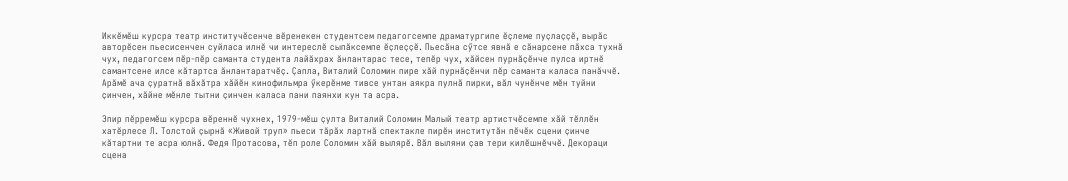Иккӗмӗш курсра театр институчӗсенче вӗренекен студентсем педагогсемпе драматургипе ӗҫлеме пуҫлаҫҫӗ, вырӑс авторӗсен пьесисенчен суйласа илнӗ чи интереслӗ сыпӑксемпе ӗҫлеҫҫӗ. Пьесӑна сӳтсе явнӑ е сӑнарсене пӑхса тухнӑ чух, педагогсем пӗр-пӗр саманта студента лайӑхрах ӑнлантарас тесе, тепӗр чух, хӑйсен пурнӑҫӗнче пулса иртнӗ самантсене илсе кӑтартса ӑнлантаратчӗҫ. Ҫапла, Виталий Соломин пире хӑй пурнӑҫӗнчи пӗр саманта каласа панӑччӗ. Арӑмӗ ача ҫуратнӑ вӑхӑтра хӑйӗн кинофильмра ӳкерӗнме тивсе унтан аякра пулнӑ пирки, вӑл чунӗнче мӗн туйни ҫинчен, хӑйне мӗнле тытни ҫинчен каласа пани паянхи кун та асра.

Эпир пӗрремӗш курсра вӗреннӗ чухнех, 1979-мӗш ҫулта Виталий Соломин Малый театр артистчӗсемпе хӑй тӗллӗн хатӗрлесе Л. Толстой ҫырнӑ «Живой труп» пьеси тӑрӑх лартнӑ спектакле пирӗн институтӑн пӗчӗк сцени ҫинче кӑтартни те асра юлнӑ. Федя Протасова, тӗп роле Соломин хӑй вылярӗ. Вӑл выляни ҫав тери килӗшнӗччӗ. Декораци сцена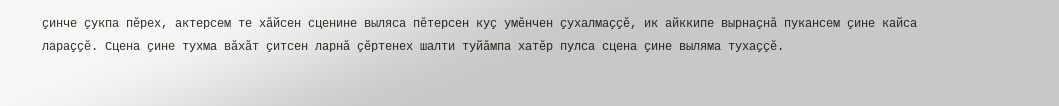ҫинче ҫукпа пӗрех, актерсем те хӑйсен сценине выляса пӗтерсен куҫ умӗнчен ҫухалмаҫҫӗ, ик айккипе вырнаҫнӑ пукансем ҫине кайса лараҫҫӗ. Сцена ҫине тухма вӑхӑт ҫитсен ларнӑ ҫӗртенех шалти туйӑмпа хатӗр пулса сцена ҫине выляма тухаҫҫӗ.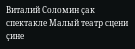Виталий Соломин ҫак спектакле Малый театр сцени ҫине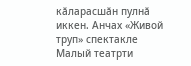кӑларасшӑн пулнӑ иккен. Анчах «Живой труп» спектакле Малый театрти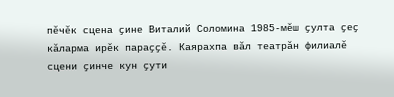пӗчӗк сцена ҫине Виталий Соломина 1985-мӗш ҫулта ҫеҫ кӑларма ирӗк параҫҫӗ. Каярахпа вӑл театрӑн филиалӗ сцени ҫинче кун ҫути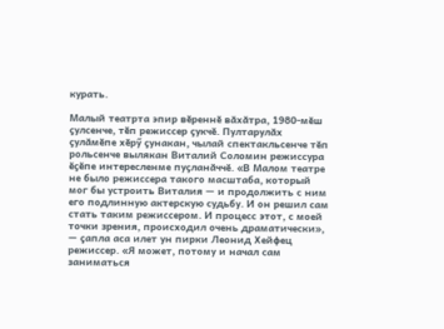курать.

Малый театрта эпир вӗреннӗ вӑхӑтра, 1980-мӗш ҫулсенче, тӗп режиссер ҫукчӗ. Пултарулӑх ҫулӑмӗпе хӗрӳ ҫунакан, чылай спектакльсенче тӗп рольсенче вылякан Виталий Соломин режиссура ӗҫӗпе интересленме пуҫланӑччӗ. «В Малом театре не было режиссера такого масштаба, который мог бы устроить Виталия — и продолжить с ним его подлинную актерскую судьбу. И он решил сам стать таким режиссером. И процесс этот, с моей точки зрения, происходил очень драматически», — ҫапла аса илет ун пирки Леонид Хейфец режиссер. «Я может, потому и начал сам заниматься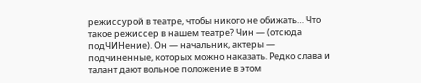режиссурой в театре, чтобы никого не обижать… Что такое режиссер в нашем театре? Чин — (отсюда подЧИНение). Он — начальник, актеры — подчиненные, которых можно наказать. Редко слава и талант дают вольное положение в этом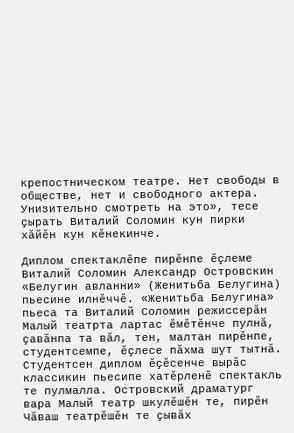крепостническом театре. Нет свободы в обществе, нет и свободного актера. Унизительно смотреть на это», тесе ҫырать Виталий Соломин кун пирки хӑйӗн кун кӗнекинче.

Диплом спектаклӗпе пирӗнпе ӗҫлеме Виталий Соломин Александр Островскин «Белугин авланни» (Женитьба Белугина) пьесине илнӗччӗ. «Женитьба Белугина» пьеса та Виталий Соломин режиссерӑн Малый театрта лартас ӗмӗтӗнче пулнӑ, ҫавӑнпа та вӑл, тен, малтан пирӗнпе, студентсемпе, ӗҫлесе пӑхма шут тытнӑ. Студентсен диплом ӗҫӗсенче вырӑс классикин пьесипе хатӗрленӗ спектакль те пулмалла. Островский драматург вара Малый театр шкулӗшӗн те, пирӗн Чӑваш театрӗшӗн те ҫывӑх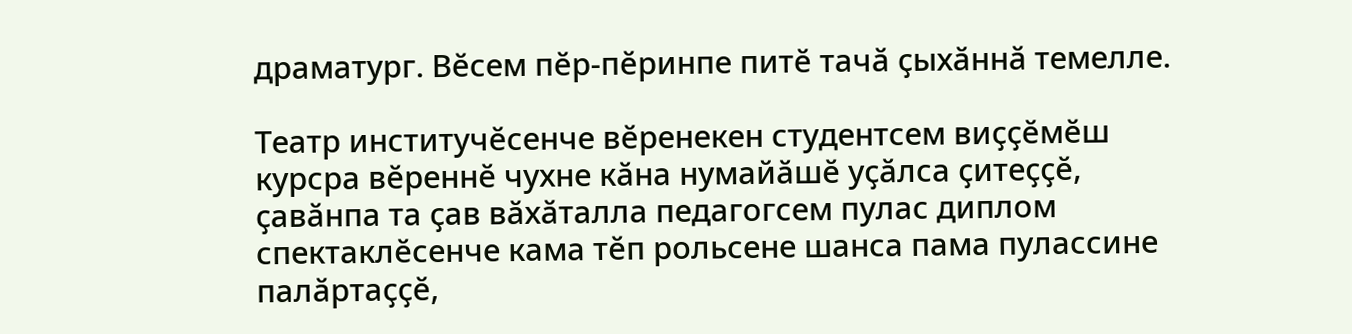драматург. Вӗсем пӗр-пӗринпе питӗ тачӑ ҫыхӑннӑ темелле.

Театр институчӗсенче вӗренекен студентсем виҫҫӗмӗш курсра вӗреннӗ чухне кӑна нумайӑшӗ уҫӑлса ҫитеҫҫӗ, ҫавӑнпа та ҫав вӑхӑталла педагогсем пулас диплом спектаклӗсенче кама тӗп рольсене шанса пама пулассине палӑртаҫҫӗ,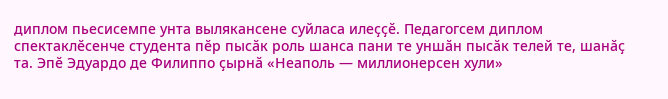диплом пьесисемпе унта вылякансене суйласа илеҫҫӗ. Педагогсем диплом спектаклӗсенче студента пӗр пысӑк роль шанса пани те уншӑн пысӑк телей те, шанӑҫ та. Эпӗ Эдуардо де Филиппо ҫырнӑ «Неаполь — миллионерсен хули»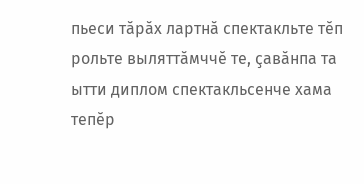пьеси тӑрӑх лартнӑ спектакльте тӗп рольте выляттӑмччӗ те, ҫавӑнпа та ытти диплом спектакльсенче хама тепӗр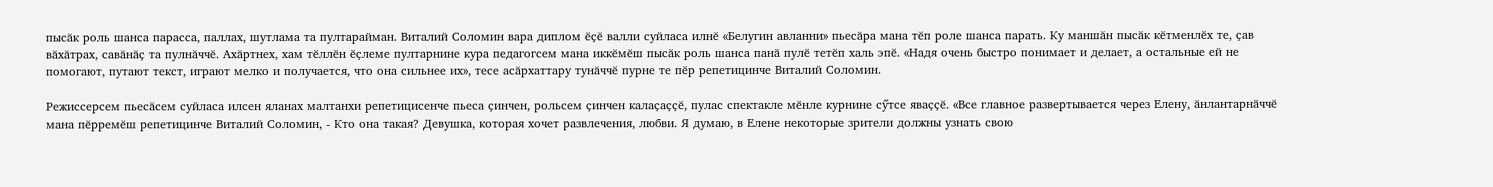пысӑк роль шанса парасса, паллах, шутлама та пултарайман. Виталий Соломин вара диплом ӗҫӗ валли суйласа илнӗ «Белугин авланни» пьесӑра мана тӗп роле шанса парать. Ку маншӑн пысӑк кӗтменлӗх те, ҫав вӑхӑтрах, савӑнӑҫ та пулнӑччӗ. Ахӑртнех, хам тӗллӗн ӗҫлеме пултарнине кура педагогсем мана иккӗмӗш пысӑк роль шанса панӑ пулӗ тетӗп халь эпӗ. «Надя очень быстро понимает и делает, а остальные ей не помогают, путают текст, играют мелко и получается, что она сильнее их», тесе асӑрхаттару тунӑччӗ пурне те пӗр репетицинче Виталий Соломин.

Режиссерсем пьесӑсем суйласа илсен яланах малтанхи репетицисенче пьеса ҫинчен, рольсем ҫинчен калаҫаҫҫӗ, пулас спектакле мӗнле курнине сӳтсе яваҫҫӗ. «Все главное развертывается через Елену, ӑнлантарнӑччӗ мана пӗрремӗш репетицинче Виталий Соломин, - Кто она такая? Девушка, которая хочет развлечения, любви. Я думаю, в Елене некоторые зрители должны узнать свою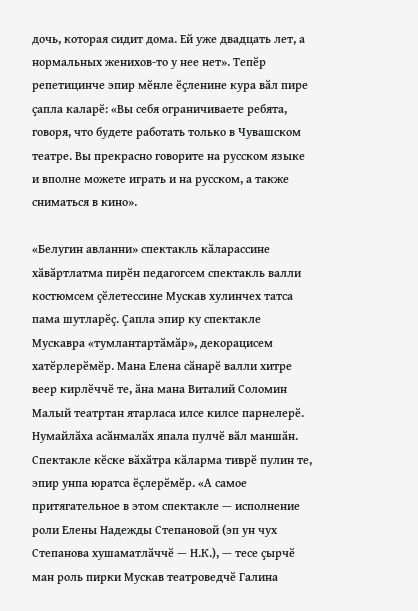дочь, которая сидит дома. Ей уже двадцать лет, а нормальных женихов-то у нее нет». Тепӗр репетицинче эпир мӗнле ӗҫленине кура вӑл пире ҫапла каларӗ: «Вы себя ограничиваете ребята, говоря, что будете работать только в Чувашском театре. Вы прекрасно говорите на русском языке и вполне можете играть и на русском, а также сниматься в кино».

«Белугин авланни» спектакль кӑларассине хӑвӑртлатма пирӗн педагогсем спектакль валли костюмсем ҫӗлетессине Мускав хулинчех татса пама шутларӗҫ. Ҫапла эпир ку спектакле Мускавра «тумлантартӑмӑр», декорацисем хатӗрлерӗмӗр. Мана Елена сӑнарӗ валли хитре веер кирлӗччӗ те, ӑна мана Виталий Соломин Малый театртан ятарласа илсе килсе парнелерӗ. Нумайлӑха асӑнмалӑх япала пулчӗ вӑл маншӑн. Спектакле кӗске вӑхӑтра кӑларма тиврӗ пулин те, эпир унпа юратса ӗҫлерӗмӗр. «А самое притягательное в этом спектакле — исполнение роли Елены Надежды Степановой (эп ун чух Степанова хушаматлӑччӗ — Н.К.), — тесе ҫырчӗ ман роль пирки Мускав театроведчӗ Галина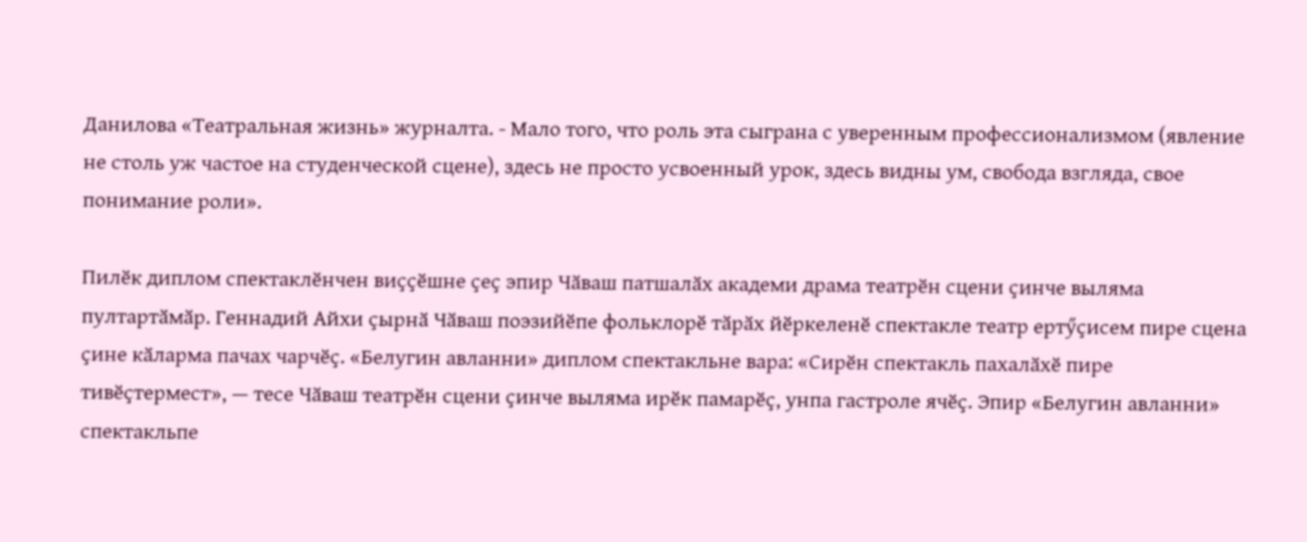Данилова «Театральная жизнь» журналта. - Мало того, что роль эта сыграна с уверенным профессионализмом (явление не столь уж частое на студенческой сцене), здесь не просто усвоенный урок, здесь видны ум, свобода взгляда, свое понимание роли».

Пилӗк диплом спектаклӗнчен виҫҫӗшне ҫеҫ эпир Чӑваш патшалӑх академи драма театрӗн сцени ҫинче выляма пултартӑмӑр. Геннадий Айхи ҫырнӑ Чӑваш поэзийӗпе фольклорӗ тӑрӑх йӗркеленӗ спектакле театр ертӳҫисем пире сцена ҫине кӑларма пачах чарчӗҫ. «Белугин авланни» диплом спектакльне вара: «Сирӗн спектакль пахалӑхӗ пире тивӗҫтермест», — тесе Чӑваш театрӗн сцени ҫинче выляма ирӗк памарӗҫ, унпа гастроле ячӗҫ. Эпир «Белугин авланни» спектакльпе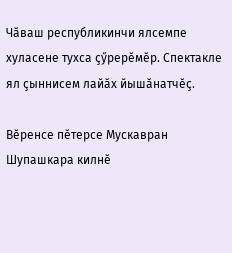Чӑваш республикинчи ялсемпе хуласене тухса ҫӳрерӗмӗр. Спектакле ял ҫыннисем лайӑх йышӑнатчӗҫ.

Вӗренсе пӗтерсе Мускавран Шупашкара килнӗ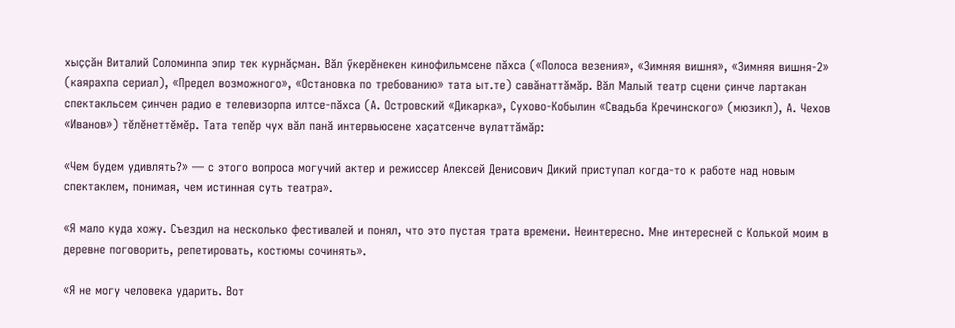хыҫҫӑн Виталий Соломинпа эпир тек курнӑҫман. Вӑл ӳкерӗнекен кинофильмсене пӑхса («Полоса везения», «Зимняя вишня», «Зимняя вишня-2» (каярахпа сериал), «Предел возможного», «Остановка по требованию» тата ыт.те) савӑнаттӑмӑр. Вӑл Малый театр сцени ҫинче лартакан спектакльсем ҫинчен радио е телевизорпа илтсе-пӑхса (А. Островский «Дикарка», Сухово-Кобылин «Свадьба Кречинского» (мюзикл), А. Чехов «Иванов») тӗлӗнеттӗмӗр. Тата тепӗр чух вӑл панӑ интервьюсене хаҫатсенче вулаттӑмӑр:

«Чем будем удивлять?» — с этого вопроса могучий актер и режиссер Алексей Денисович Дикий приступал когда-то к работе над новым спектаклем, понимая, чем истинная суть театра».

«Я мало куда хожу. Съездил на несколько фестивалей и понял, что это пустая трата времени. Неинтересно. Мне интересней с Колькой моим в деревне поговорить, репетировать, костюмы сочинять».

«Я не могу человека ударить. Вот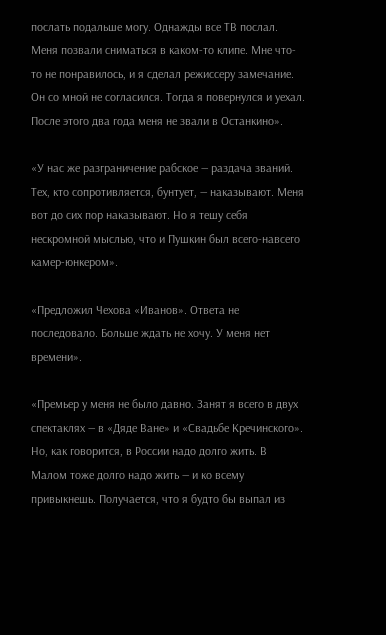послать подальше могу. Однажды все ТВ послал. Меня позвали сниматься в каком-то клипе. Мне что-то не понравилось, и я сделал режиссеру замечание. Он со мной не согласился. Тогда я повернулся и уехал. После этого два года меня не звали в Останкино».

«У нас же разграничение рабское — раздача званий. Тех, кто сопротивляется, бунтует, — наказывают. Меня вот до сих пор наказывают. Но я тешу себя нескромной мыслью, что и Пушкин был всего-навсего камер-юнкером».

«Предложил Чехова «Иванов». Ответа не последовало. Больше ждать не хочу. У меня нет времени».

«Премьер у меня не было давно. Занят я всего в двух спектаклях — в «Дяде Ване» и «Свадьбе Кречинского». Но, как говорится, в России надо долго жить. В Малом тоже долго надо жить — и ко всему привыкнешь. Получается, что я будто бы выпал из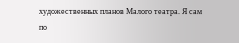художественных планов Малого театра. Я сам по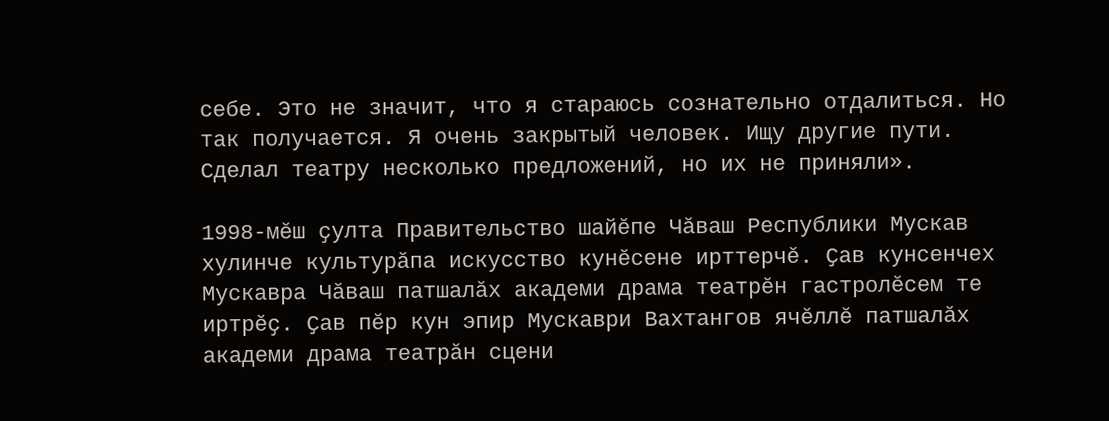себе. Это не значит, что я стараюсь сознательно отдалиться. Но так получается. Я очень закрытый человек. Ищу другие пути. Сделал театру несколько предложений, но их не приняли».

1998-мӗш ҫулта Правительство шайӗпе Чӑваш Республики Мускав хулинче культурӑпа искусство кунӗсене ирттерчӗ. Ҫав кунсенчех Мускавра Чӑваш патшалӑх академи драма театрӗн гастролӗсем те иртрӗҫ. Ҫав пӗр кун эпир Мускаври Вахтангов ячӗллӗ патшалӑх академи драма театрӑн сцени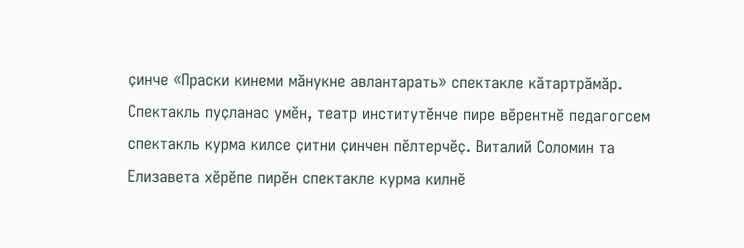ҫинче «Праски кинеми мӑнукне авлантарать» спектакле кӑтартрӑмӑр. Спектакль пуҫланас умӗн, театр институтӗнче пире вӗрентнӗ педагогсем спектакль курма килсе ҫитни ҫинчен пӗлтерчӗҫ. Виталий Соломин та Елизавета хӗрӗпе пирӗн спектакле курма килнӗ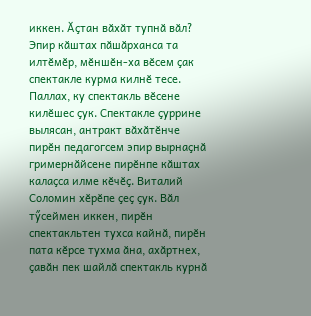иккен. Ӑҫтан вӑхӑт тупнӑ вӑл? Эпир кӑштах пӑшӑрханса та илтӗмӗр, мӗншӗн-ха вӗсем ҫак спектакле курма килнӗ тесе. Паллах, ку спектакль вӗсене килӗшес ҫук. Спектакле ҫуррине вылясан, антракт вӑхӑтӗнче пирӗн педагогсем эпир вырнаҫнӑ гримернӑйсене пирӗнпе кӑштах калаҫса илме кӗчӗҫ. Виталий Соломин хӗрӗпе ҫеҫ ҫук. Вӑл тӳсеймен иккен, пирӗн спектакльтен тухса кайнӑ, пирӗн пата кӗрсе тухма ӑна, ахӑртнех, ҫавӑн пек шайлӑ спектакль курнӑ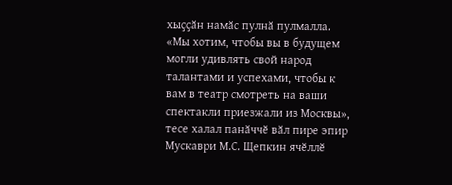хыҫҫӑн намӑс пулнӑ пулмалла. «Мы хотим, чтобы вы в будущем могли удивлять свой народ талантами и успехами, чтобы к вам в театр смотреть на ваши спектакли приезжали из Москвы», тесе халал панӑччӗ вӑл пире эпир Мускаври М.С. Щепкин ячӗллӗ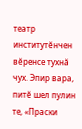театр институтӗнчен вӗренсе тухнӑ чух. Эпир вара, питӗ шел пулин те, «Праски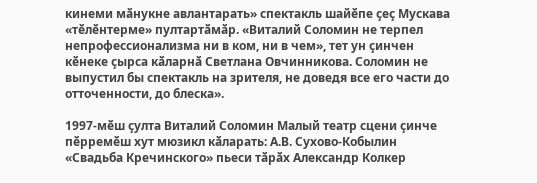кинеми мӑнукне авлантарать» спектакль шайӗпе ҫеҫ Мускава «тӗлӗнтерме» пултартӑмӑр. «Виталий Соломин не терпел непрофессионализма ни в ком, ни в чем», тет ун ҫинчен кӗнеке ҫырса кӑларнӑ Светлана Овчинникова. Соломин не выпустил бы спектакль на зрителя, не доведя все его части до отточенности, до блеска».

1997-мӗш ҫулта Виталий Соломин Малый театр сцени ҫинче пӗрремӗш хут мюзикл кӑларать: А.В. Сухово-Кобылин «Свадьба Кречинского» пьеси тӑрӑх Александр Колкер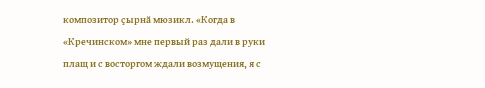композитор ҫырнӑ мюзикл. «Когда в «Кречинском» мне первый раз дали в руки плащ и с восторгом ждали возмущения, я с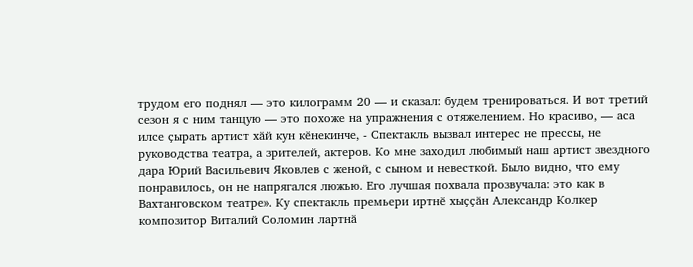трудом его поднял — это килограмм 20 — и сказал: будем тренироваться. И вот третий сезон я с ним танцую — это похоже на упражнения с отяжелением. Но красиво, — аса илсе ҫырать артист хӑй кун кӗнекинче, - Спектакль вызвал интерес не прессы, не руководства театра, а зрителей, актеров. Ко мне заходил любимый наш артист звездного дара Юрий Васильевич Яковлев с женой, с сыном и невесткой. Было видно, что ему понравилось, он не напрягался люжью. Его лучшая похвала прозвучала: это как в Вахтанговском театре». Ку спектакль премьери иртнӗ хыҫҫӑн Александр Колкер композитор Виталий Соломин лартнӑ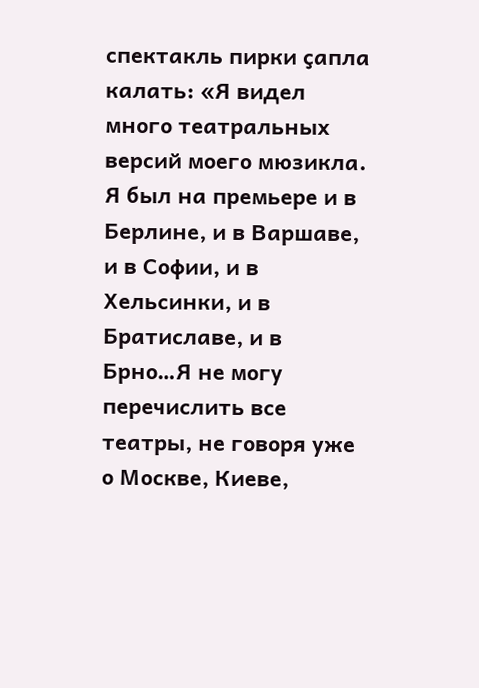спектакль пирки ҫапла калать: «Я видел много театральных версий моего мюзикла. Я был на премьере и в Берлине, и в Варшаве, и в Софии, и в Хельсинки, и в Братиславе, и в Брно…Я не могу перечислить все театры, не говоря уже о Москве, Киеве,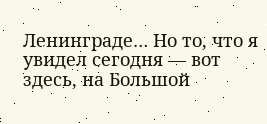Ленинграде… Но то, что я увидел сегодня — вот здесь, на Большой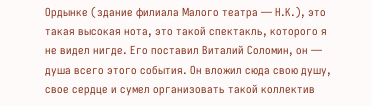Ордынке (здание филиала Малого театра — Н.К.), это такая высокая нота, это такой спектакль, которого я не видел нигде. Его поставил Виталий Соломин, он — душа всего этого события. Он вложил сюда свою душу, свое сердце и сумел организовать такой коллектив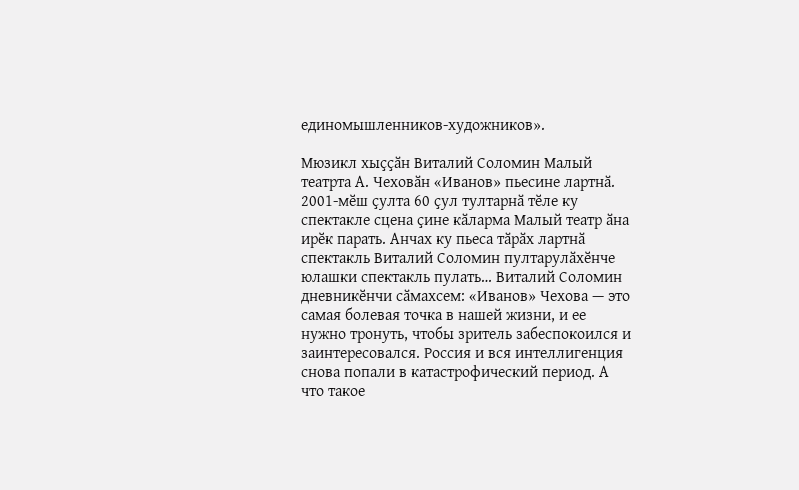единомышленников-художников».

Мюзикл хыҫҫӑн Виталий Соломин Малый театрта А. Чеховӑн «Иванов» пьесине лартнӑ. 2001-мӗш ҫулта 60 ҫул тултарнӑ тӗле ку спектакле сцена ҫине кӑларма Малый театр ӑна ирӗк парать. Анчах ку пьеса тӑрӑх лартнӑ спектакль Виталий Соломин пултарулӑхӗнче юлашки спектакль пулать… Виталий Соломин дневникӗнчи сӑмахсем: «Иванов» Чехова — это самая болевая точка в нашей жизни, и ее нужно тронуть, чтобы зритель забеспокоился и заинтересовался. Россия и вся интеллигенция снова попали в катастрофический период. А что такое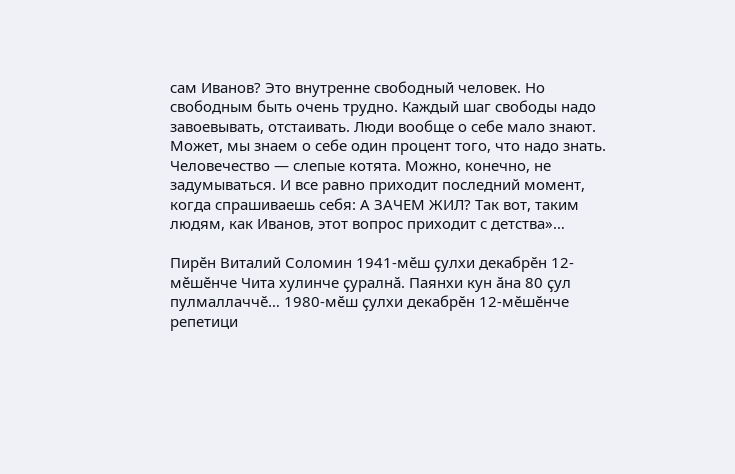сам Иванов? Это внутренне свободный человек. Но свободным быть очень трудно. Каждый шаг свободы надо завоевывать, отстаивать. Люди вообще о себе мало знают. Может, мы знаем о себе один процент того, что надо знать. Человечество — слепые котята. Можно, конечно, не задумываться. И все равно приходит последний момент, когда спрашиваешь себя: А ЗАЧЕМ ЖИЛ? Так вот, таким людям, как Иванов, этот вопрос приходит с детства»…

Пирӗн Виталий Соломин 1941-мӗш ҫулхи декабрӗн 12-мӗшӗнче Чита хулинче ҫуралнӑ. Паянхи кун ӑна 80 ҫул пулмаллаччӗ… 1980-мӗш ҫулхи декабрӗн 12-мӗшӗнче репетици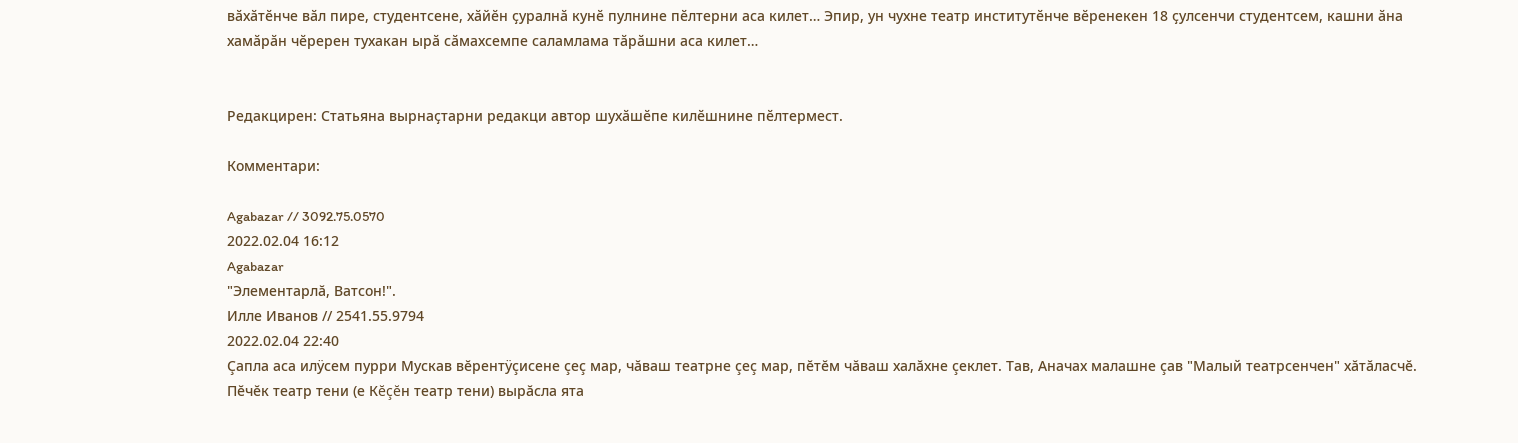вӑхӑтӗнче вӑл пире, студентсене, хӑйӗн ҫуралнӑ кунӗ пулнине пӗлтерни аса килет… Эпир, ун чухне театр институтӗнче вӗренекен 18 ҫулсенчи студентсем, кашни ӑна хамӑрӑн чӗререн тухакан ырӑ сӑмахсемпе саламлама тӑрӑшни аса килет…


Редакцирен: Статьяна вырнаҫтарни редакци автор шухӑшӗпе килӗшнине пӗлтермест.

Комментари:

Agabazar // 3092.75.0570
2022.02.04 16:12
Agabazar
"Элементарлă, Ватсон!".
Илле Иванов // 2541.55.9794
2022.02.04 22:40
Çапла аса илÿсем пурри Мускав вĕрентÿçисене çеç мар, чăваш театрне çеç мар, пĕтĕм чăваш халăхне çеклет. Тав, Аначах малашне çав "Малый театрсенчен" хăтăласчĕ. Пĕчĕк театр тени (е Кĕçĕн театр тени) вырăсла ята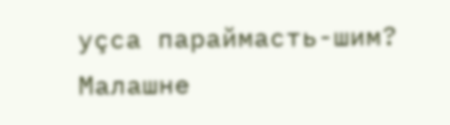уçса параймасть-шим? Малашне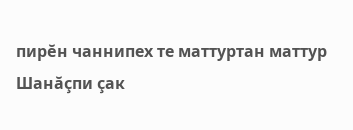пирĕн чаннипех те маттуртан маттур Шанăçпи çак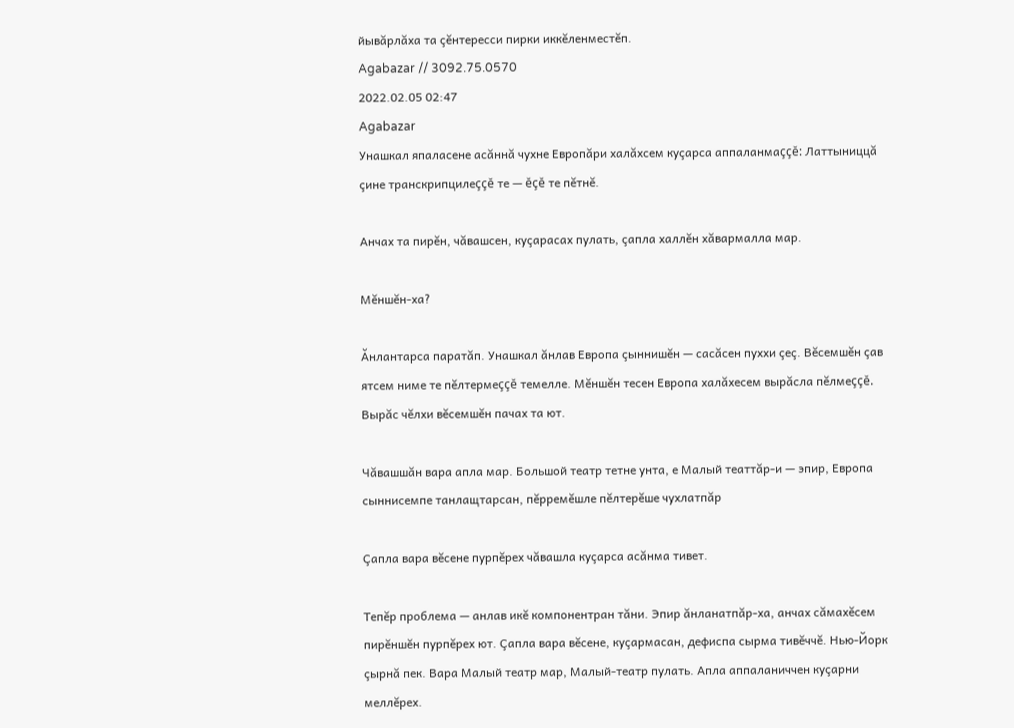йывăрлăха та çĕнтересси пирки иккĕленместĕп.
Agabazar // 3092.75.0570
2022.02.05 02:47
Agabazar
Унашкал япаласене асăннă чухне Европăри халăхсем куçарса аппаланмаççĕ: Латтыниццă çине транскрипцилеççĕ те — ĕçĕ те пĕтнĕ.

Анчах та пирĕн, чăвашсен, куçарасах пулать, çапла халлĕн хăвармалла мар.

Мĕншĕн-ха?

Ăнлантарса паратăп. Унашкал ăнлав Европа çыннишĕн — сасăсен пуххи çеç. Вĕсемшĕн çав ятсем ниме те пĕлтермеççĕ темелле. Мĕншĕн тесен Европа халăхесем вырăсла пĕлмеççĕ. Вырăс чĕлхи вĕсемшĕн пачах та ют.

Чăвашшăн вара апла мар. Большой театр тетне унта, е Малый театтăр-и — эпир, Европа сыннисемпе танлащтарсан, пĕрремĕшле пĕлтерĕше чухлатпăр

Çапла вара вĕсене пурпĕрех чăвашла куçарса асăнма тивет.

Тепĕр проблема — анлав икĕ компонентран тăни. Эпир ăнланатпăр-ха, анчах сăмахĕсем пирĕншĕн пурпĕрех ют. Çапла вара вĕсене, куçармасан, дефиспа сырма тивĕччĕ. Нью-Йорк çырнă пек. Вара Малый театр мар, Малый-театр пулать. Апла аппаланиччен куçарни меллĕрех.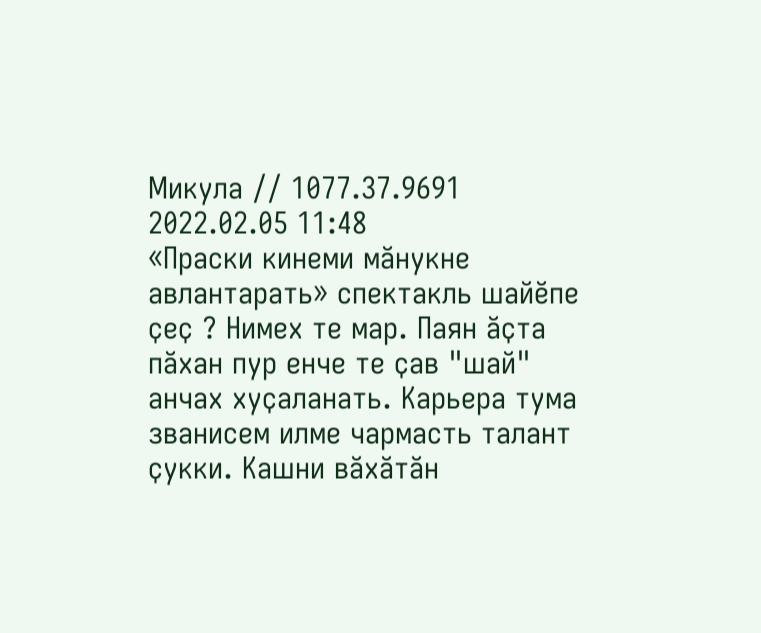Микула // 1077.37.9691
2022.02.05 11:48
«Праски кинеми мӑнукне авлантарать» спектакль шайӗпе ҫеҫ ? Нимех те мар. Паян ӑҫта пӑхан пур енче те ҫав "шай" анчах хуҫаланать. Карьера тума званисем илме чармасть талант ҫукки. Кашни вӑхӑтӑн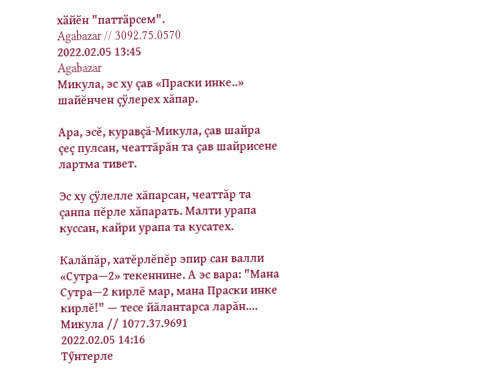хӑйӗн "паттӑрсем".
Agabazar // 3092.75.0570
2022.02.05 13:45
Agabazar
Микула, эс ху çав «Праски инке..» шайĕнчен çÿлерех хăпар.

Ара, эсĕ, куравçă-Микула, çав шайра çеç пулсан, чеаттăрăн та çав шайрисене лартма тивет.

Эс ху çÿлелле хăпарсан, чеаттăр та çанпа пĕрле хăпарать. Малти урапа куссан, кайри урапа та кусатех.

Калăпăр, хатĕрлĕпĕр эпир сан валли «Сутра—2» текеннине. А эс вара: "Мана Сутра—2 кирлĕ мар, мана Праски инке кирлĕ!" — тесе йăлантарса ларăн....
Микула // 1077.37.9691
2022.02.05 14:16
Тӳнтерле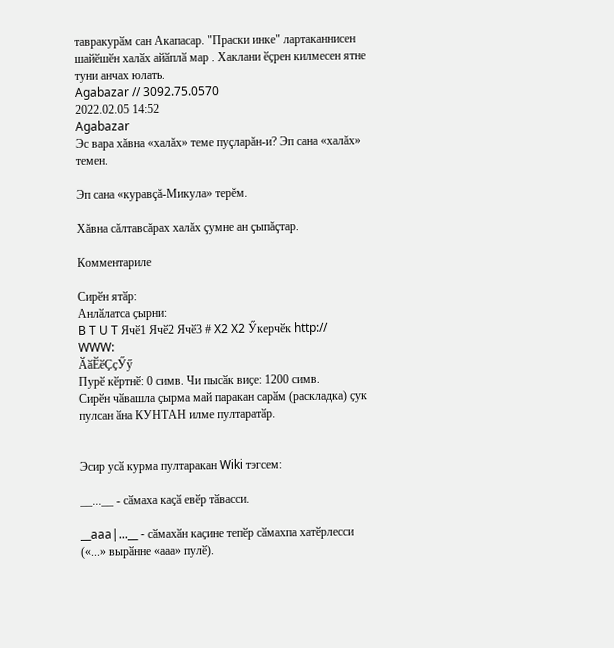тавракурӑм сан Акапасар. "Праски инке" лартаканнисен шайӗшӗн халӑх айӑплӑ мар . Хаклани ӗҫрен килмесен ятне туни анчах юлать.
Agabazar // 3092.75.0570
2022.02.05 14:52
Agabazar
Эс вара хăвна «халăх» теме пуçларăн-и? Эп сана «халăх» темен.

Эп сана «куравçă-Микула» терĕм.

Хăвна сăлтавсăрах халăх çумне ан çыпăçтар.

Комментариле

Сирӗн ятӑp:
Анлӑлатса ҫырни:
B T U T Ячӗ1 Ячӗ2 Ячӗ3 # X2 X2 Ӳкерчӗк http://
WWW:
ӐӑӖӗҪҫӲӳ
Пурӗ кӗртнӗ: 0 симв. Чи пысӑк виҫе: 1200 симв.
Сирӗн чӑвашла ҫырма май паракан сарӑм (раскладка) ҫук пулсан ӑна КУНТАН илме пултаратӑр.


Эсир усӑ курма пултаракан Wiki тэгсем:

__...__ - сӑмаха каҫӑ евӗр тӑвасси.

__aaa|...__ - сӑмахӑн каҫине тепӗр сӑмахпа хатӗрлесси («...» вырӑнне «ааа» пулӗ).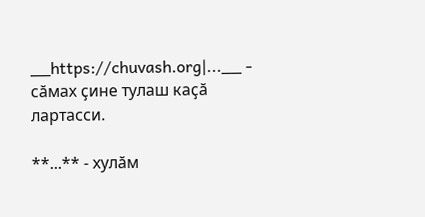__https://chuvash.org|...__ - сӑмах ҫине тулаш каҫӑ лартасси.

**...** - хулӑм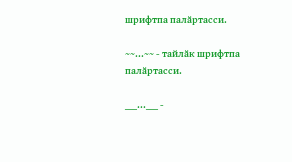шрифтпа палӑртасси.

~~...~~ - тайлӑк шрифтпа палӑртасси.

___...___ -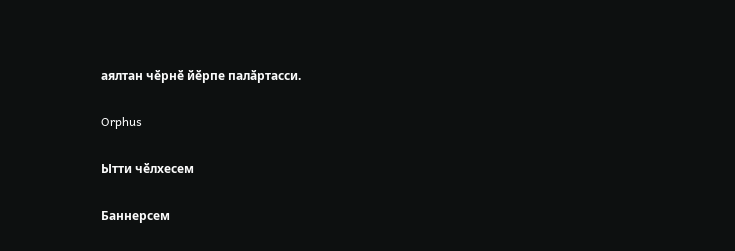аялтан чӗрнӗ йӗрпе палӑртасси.

Orphus

Ытти чӗлхесем

Баннерсем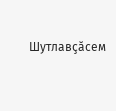Шутлавҫӑсем